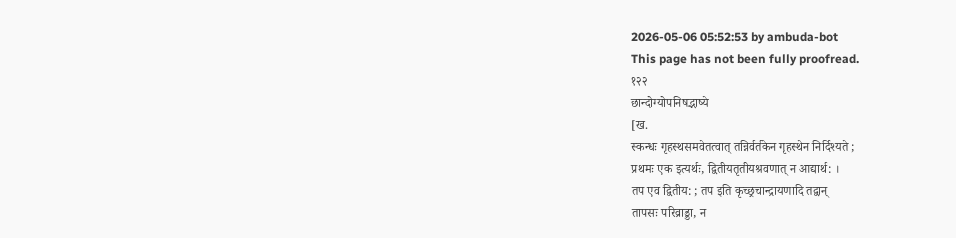2026-05-06 05:52:53 by ambuda-bot
This page has not been fully proofread.
१२२
छान्दोग्योपनिषद्भाष्ये
[ख.
स्कन्धः गृहस्थसमवेतत्वात् तन्निर्वर्तकेन गृहस्थेन निर्दिश्यते ;
प्रथमः एक इत्यर्थः, द्वितीयतृतीयश्रवणात् न आद्यार्थ: ।
तप एव द्वितीय: ; तप इति कृच्छ्रचान्द्रायणादि तद्वान्
तापसः परिव्राड्डा, न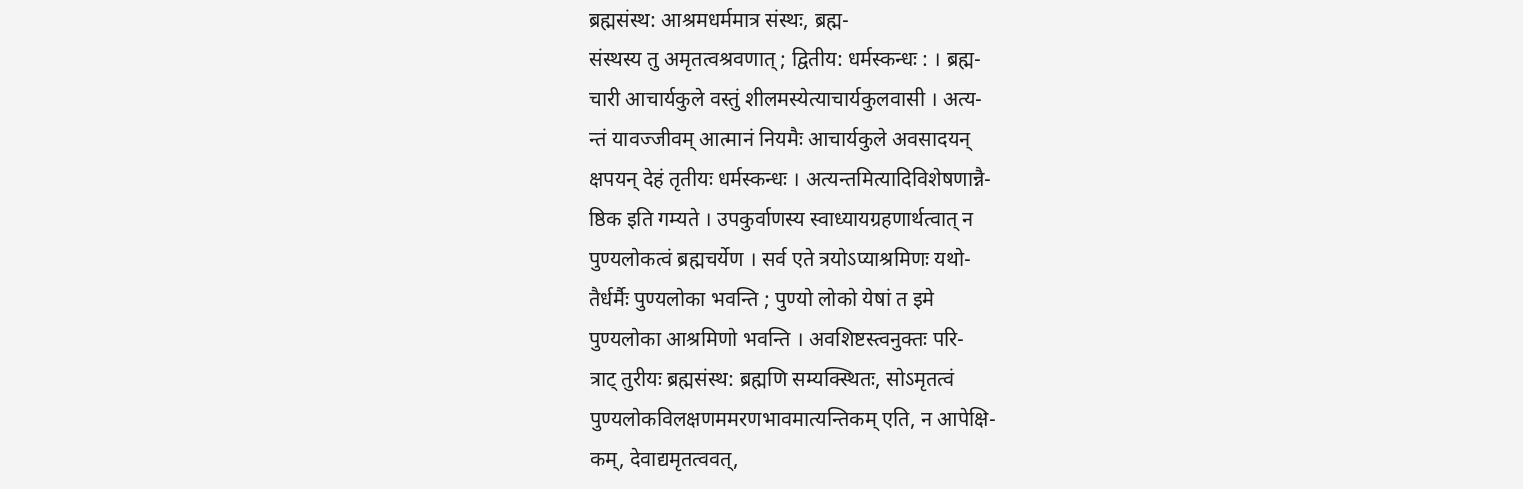ब्रह्मसंस्थ: आश्रमधर्ममात्र संस्थः, ब्रह्म-
संस्थस्य तु अमृतत्वश्रवणात् ; द्वितीय: धर्मस्कन्धः : । ब्रह्म-
चारी आचार्यकुले वस्तुं शीलमस्येत्याचार्यकुलवासी । अत्य-
न्तं यावज्जीवम् आत्मानं नियमैः आचार्यकुले अवसादयन्
क्षपयन् देहं तृतीयः धर्मस्कन्धः । अत्यन्तमित्यादिविशेषणान्नै-
ष्ठिक इति गम्यते । उपकुर्वाणस्य स्वाध्यायग्रहणार्थत्वात् न
पुण्यलोकत्वं ब्रह्मचर्येण । सर्व एते त्रयोऽप्याश्रमिणः यथो-
तैर्धर्मैः पुण्यलोका भवन्ति ; पुण्यो लोको येषां त इमे
पुण्यलोका आश्रमिणो भवन्ति । अवशिष्टस्त्वनुक्तः परि-
त्राट् तुरीयः ब्रह्मसंस्थ: ब्रह्मणि सम्यक्स्थितः, सोऽमृतत्वं
पुण्यलोकविलक्षणममरणभावमात्यन्तिकम् एति, न आपेक्षि-
कम्, देवाद्यमृतत्ववत्,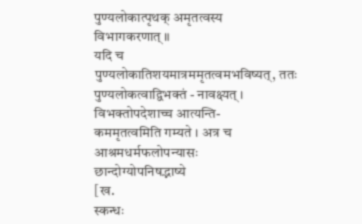पुण्यलोकात्पृथक् अमृतत्वस्य
विभागकरणात् ॥
यदि च पुण्यलोकातिशयमात्रममृतत्वमभविष्यत्, ततः
पुण्यलोकत्वाद्विभक्तं - नावक्ष्यत् । विभक्तोपदेशाच्च आत्यन्ति-
कममृतत्वमिति गम्यते । अत्र च आश्रमधर्मफलोपन्यासः
छान्दोग्योपनिषद्भाष्ये
[ख.
स्कन्धः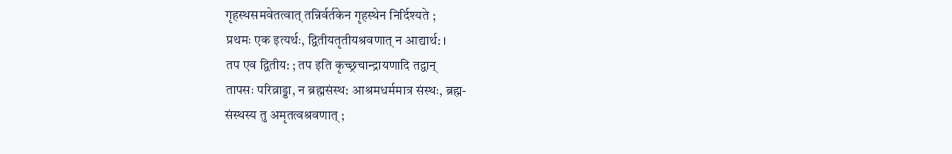गृहस्थसमवेतत्वात् तन्निर्वर्तकेन गृहस्थेन निर्दिश्यते ;
प्रथमः एक इत्यर्थः, द्वितीयतृतीयश्रवणात् न आद्यार्थ: ।
तप एव द्वितीय: ; तप इति कृच्छ्रचान्द्रायणादि तद्वान्
तापसः परिव्राड्डा, न ब्रह्मसंस्थ: आश्रमधर्ममात्र संस्थः, ब्रह्म-
संस्थस्य तु अमृतत्वश्रवणात् ;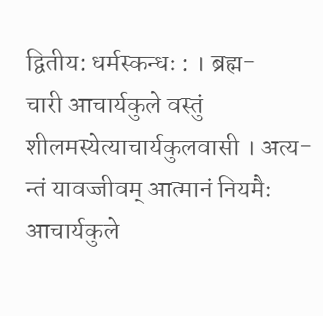द्वितीय: धर्मस्कन्धः : । ब्रह्म-
चारी आचार्यकुले वस्तुं शीलमस्येत्याचार्यकुलवासी । अत्य-
न्तं यावज्जीवम् आत्मानं नियमैः आचार्यकुले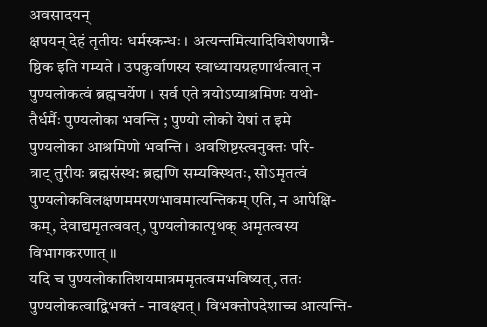अवसादयन्
क्षपयन् देहं तृतीयः धर्मस्कन्धः । अत्यन्तमित्यादिविशेषणान्नै-
ष्ठिक इति गम्यते । उपकुर्वाणस्य स्वाध्यायग्रहणार्थत्वात् न
पुण्यलोकत्वं ब्रह्मचर्येण । सर्व एते त्रयोऽप्याश्रमिणः यथो-
तैर्धर्मैः पुण्यलोका भवन्ति ; पुण्यो लोको येषां त इमे
पुण्यलोका आश्रमिणो भवन्ति । अवशिष्टस्त्वनुक्तः परि-
त्राट् तुरीयः ब्रह्मसंस्थ: ब्रह्मणि सम्यक्स्थितः, सोऽमृतत्वं
पुण्यलोकविलक्षणममरणभावमात्यन्तिकम् एति, न आपेक्षि-
कम्, देवाद्यमृतत्ववत्, पुण्यलोकात्पृथक् अमृतत्वस्य
विभागकरणात् ॥
यदि च पुण्यलोकातिशयमात्रममृतत्वमभविष्यत्, ततः
पुण्यलोकत्वाद्विभक्तं - नावक्ष्यत् । विभक्तोपदेशाच्च आत्यन्ति-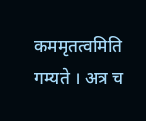कममृतत्वमिति गम्यते । अत्र च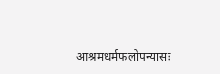आश्रमधर्मफलोपन्यासः